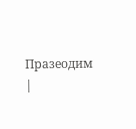Празеодим
|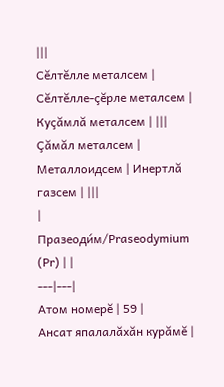|||
Сĕлтĕлле металсем | Сĕлтĕлле-çĕрле металсем | Куçăмлă металсем | |||
Çăмăл металсем | Металлоидсем | Инертлă газсем | |||
|
Празеоди́м/Praseodymium (Pr) | |
---|---|
Атом номерĕ | 59 |
Ансат япалалăхăн курăмĕ |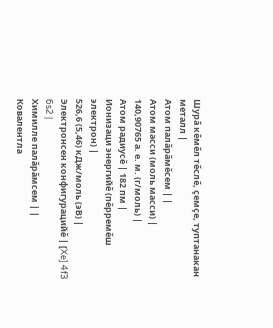Шурă кĕмĕл тĕслĕ, çемçе, туптанакан металл |
Атом палăрăмĕсем | |
Атом масси (моль масси) |
140,90765 а. е. м. (г/моль) |
Атом радиусĕ | 182 пм |
Ионизаци энергийĕ (пĕрремĕш электрон) |
526,6 (5,46) кДж/моль (эВ) |
Электронсен конфигурацийĕ | [Xe] 4f3 6s2 |
Химилле палăрăмсем | |
Ковалентла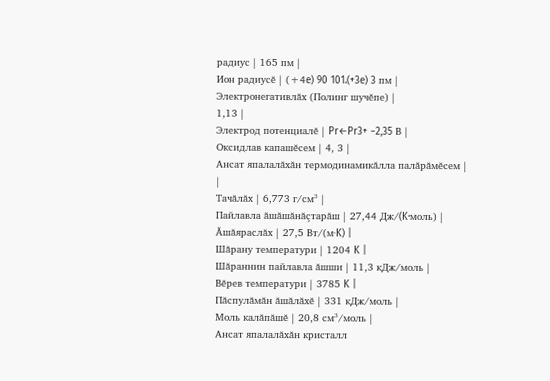радиус | 165 пм |
Ион радиусĕ | (+4e) 90 101.(+3e) 3 пм |
Электронегативлăх (Полинг шучĕпе) |
1,13 |
Электрод потенциалĕ | Pr←Pr3+ −2,35 В |
Оксидлав капашĕсем | 4, 3 |
Ансат япалалăхăн термодинамикăлла палăрăмĕсем | |
Тачăлăх | 6,773 г/см³ |
Пайлавла ăшăшăнăçтарăш | 27,44 Дж/(K·моль) |
Ăшăяраслăх | 27,5 Вт/(м·K) |
Шăрану температури | 1204 K |
Шăраннин пайлавла ăшши | 11,3 кДж/моль |
Вĕрев температури | 3785 K |
Пăспулăмăн ăшăлăхĕ | 331 кДж/моль |
Моль калăпăшĕ | 20,8 см³/моль |
Ансат япалалăхăн кристалл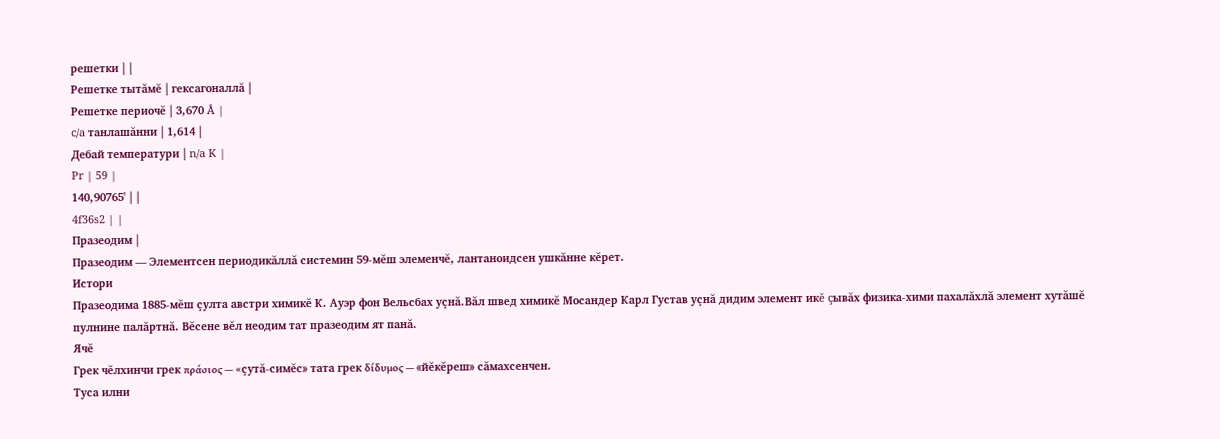решетки | |
Решетке тытăмĕ | гексагоналлă |
Решетке периочĕ | 3,670 Å |
c/a танлашăнни | 1,614 |
Дебай температури | n/a K |
Pr | 59 |
140,90765' | |
4f36s2 | |
Празеодим |
Празеодим — Элементсен периодикăллă системин 59-мĕш элеменчĕ, лантаноидсен ушкăнне кĕрет.
Истори
Празеодима 1885-мĕш çулта австри химикĕ К. Ауэр фон Вельсбах уçнă.Вăл швед химикĕ Мосандер Карл Густав уçнă дидим элемент икĕ çывăх физика-хими пахалăхлă элемент хутăшĕ пулнине палăртнă. Вĕсене вĕл неодим тат празеодим ят панă.
Ячĕ
Грек чĕлхинчи грек πράσιος — «çутă-симĕс» тата грек δίδυμος — «йĕкĕреш» сăмахсенчен.
Туса илни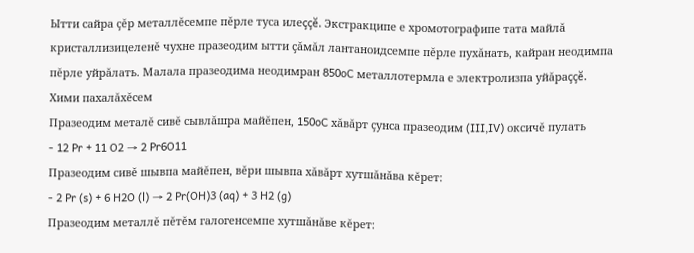Ытти сайра çĕр металлĕсемпе пĕрле туса илеççĕ. Экстракципе е хромотографипе тата майлă кристаллизицеленĕ чухне празеодим ытти çăмăл лантаноидсемпе пĕрле пухăнать, кайран неодимпа пĕрле уйрăлать. Малала празеодима неодимран 850oC металлотермла е электролизпа уйăраççĕ.
Хими пахалăхĕсем
Празеодим металĕ сивĕ сывлăшра майĕпен, 150oC хăвăрт çунса празеодим (III,IV) оксичĕ пулать
- 12 Pr + 11 O2 → 2 Pr6O11
Празеодим сивĕ шывпа майĕпен, вĕри шывпа хăвăрт хутшăнăва кĕрет:
- 2 Pr (s) + 6 H2O (l) → 2 Pr(OH)3 (aq) + 3 H2 (g)
Празеодим металлĕ пĕтĕм галогенсемпе хутшăнăве кĕрет: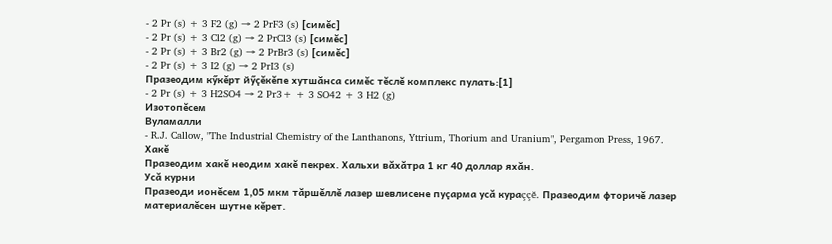- 2 Pr (s) + 3 F2 (g) → 2 PrF3 (s) [симĕс]
- 2 Pr (s) + 3 Cl2 (g) → 2 PrCl3 (s) [симĕс]
- 2 Pr (s) + 3 Br2 (g) → 2 PrBr3 (s) [симĕс]
- 2 Pr (s) + 3 I2 (g) → 2 PrI3 (s)
Празеодим кӳкĕрт йӳçĕкĕпе хутшăнса симĕс тĕслĕ комплекс пулать:[1]
- 2 Pr (s) + 3 H2SO4 → 2 Pr3+ + 3 SO42 + 3 H2 (g)
Изотопĕсем
Вуламалли
- R.J. Callow, "The Industrial Chemistry of the Lanthanons, Yttrium, Thorium and Uranium", Pergamon Press, 1967.
Хакĕ
Празеодим хакĕ неодим хакĕ пекрех. Хальхи вăхăтра 1 кг 40 доллар яхăн.
Усă курни
Празеоди ионĕсем 1,05 мкм тăршĕллĕ лазер шевлисене пуçарма усă кураççĕ. Празеодим фторичĕ лазер материалĕсен шутне кĕрет.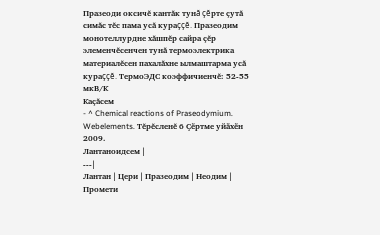Празеоди оксичĕ кантăк тунă çĕрте çутă симăс тĕс пама усă кураççĕ. Празеодим монотеллурдне хăшпĕр сайра çĕр элеменчĕсенчен тунă термоэлектрика материалĕсен пахалăхне ылмаштарма усă кураççĕ. ТермоЭДС коэффичиенчĕ: 52-55 мкВ/К
Каçăсем
- ^ Chemical reactions of Praseodymium. Webelements. Тĕрĕсленĕ 6 Ҫӗртме уйӑхӗн 2009.
Лантаноидсем |
---|
Лантан | Цери | Празеодим | Неодим | Промети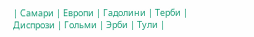| Самари | Европи | Гадолини | Терби | Диспрози | Гольми | Эрби | Тули |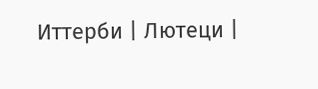Иттерби | Лютеци |